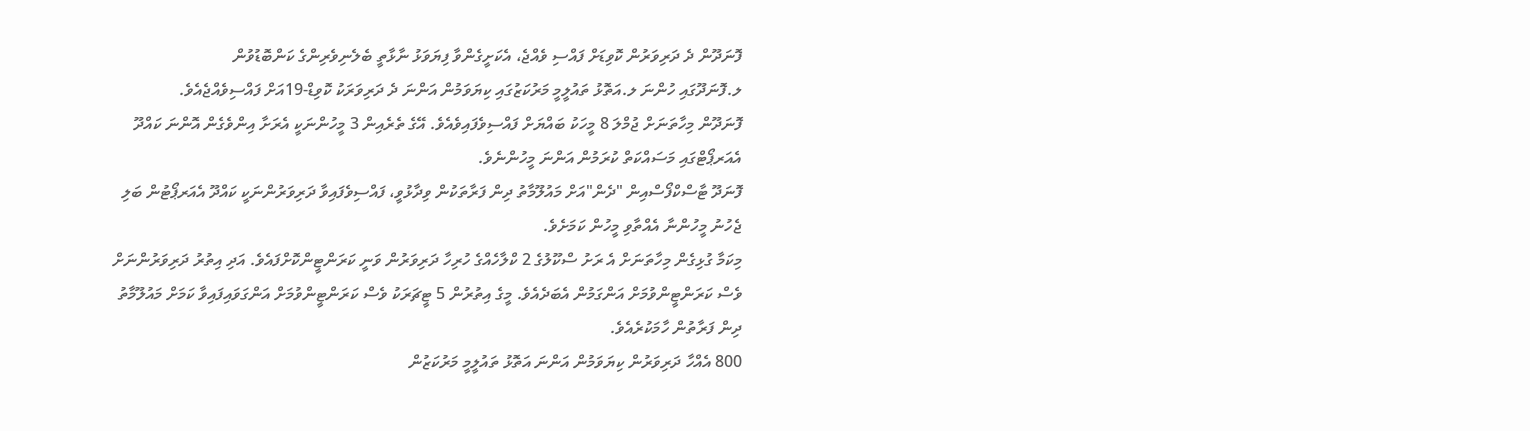ފޮނަދޫން ދެ ދަރިވަރުން ކޮވިޑަށް ފައްސި ވެއްޖެ، އެކަށީގެންވާ ފިޔަވަޅު ނާޅާތީ ބެލެނިވެރިންގެ ކަންބޮޑުވުން
ލ.ފޮނަދޫގައި ހުންނަ ލ.އަތޮޅު ތައުލީމީ މަރުކަޒުގައި ކިޔަވަމުން އަންނަ ދެ ދަރިވަރަކު ކޮވިޑް-19އަށް ފައްސިވެއްޖެއެވެ.
ފޮނަދޫން މިހާތަނަށް ޖުމްލަ 8 މީހަކު ބައްޔަށް ފައްސިވެފައިވެއެވެ. އޭގެ ތެރެއިން 3 މީހުންނަކީ އެރަށާ އިންވެގެން އޮންނަ ކައްދޫ އެއަރޕޯޓްގައި މަސައްކަތް ކުރަމުން އަންނަ މީހުންނެވެ.
ފޮނަދޫ ޓާސްކްފޯސްއިން "ދެން"އަށް މައުލޫމާތު ދިން ފަރާތަކުން ވިދާޅުވީ، ފައްސިވެފައިވާ ދަރިވަރުންނަކީ ކައްދޫ އެއަރޕޯޓުން ބަލި ޖެހުނު މީހުންނާ އެއްތާވި މީހުން ކަމަށެވެ.
މިކަމާ ގުޅިގެން މިހާތަނަށް އެ ރަށު ސްކޫލުގެ 2 ކްލާހެއްގެ ހުރިހާ ދަރިވަރުން ވަނީ ކަރަންޓީންކޮށްފައެވެ. އަދި އިތުރު ދަރިވަރުންނަށް ވެސް ކަރަންޓީންވުމަށް އަންގަމުން އެބަދެއެވެ. މީގެ އިތުރުން 5 ޓީޗަރަކު ވެސް ކަރަންޓީންވުމަށް އަންގަވައިފައިވާ ކަމަށް މައުލޫމާތު ދިން ފަރާތުން ހާމަކުރެއެވެ.
800 އެއްހާ ދަރިވަރުން ކިޔަވަމުން އަންނަ އަތޮޅު ތައުލީމީ މަރުކަޒުން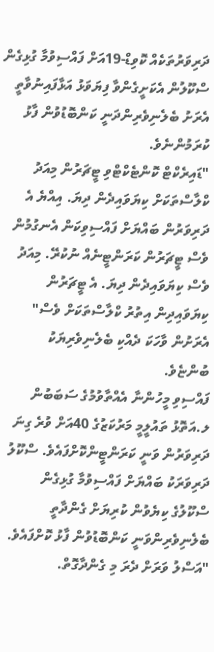ދަރިވަރުތަކެއް ކޮވިޑް-19އަށް ފައްސިވުމާ ގުޅިގެން ސްކޫލުން އެކަށީގެންވާ ފިޔަވަޅު އަޅާފައިނުވާތީ އެރަށު ބެލެނިވެރިންދަނީ ކަންބޮޑުވުން ފާޅު ކުރަމުންނެވެ.
"ޑައިރެކްޓް ކޮންޓެކްޓްވި ޓީޗަރުން މިއަދު ކްލާސްތަކަށް ކިޔަވައިދެން ދިޔަ. އިއްޔެ އެ ދަރިވަރުން ބައްޔަށް ފައްސިވިކަން އެނގުމުން ވެސް ޓީޗަރުން ކަރަންޓީނެއް ނުކުރޭ. މިއަދު ވެސް ކިޔަވައިދެން ދިޔަ. އެ ޓީޗަރުން ކިޔަވައިދިން އިތުރު ކްލާސްތަކަށް ވެސް" އެރަށުން ވާހަކަ ދެއްކި ބެލެނިވެރިޔަކު ބުންޏެވެ.
ފައްސިވި މީހުންނާ އެއްތާވުމުގެ ސަބަބުން ލ.އަތޮޅު ތައުލީމީ މަރުކަޒުގެ 40އަށް ވުރެ ގިނަ ދަރިވަރުން ވަނީ ކަރަންޓީންކޮށްފައެވެ. ސްކޫލު ދަރިވަރަކު ބައްޔަށް ފައްސިވުމާ ގުޅިގެން ސްކޫލުގެ ކިޔެވުން ކުރިޔަށް ގެންދާތީ ބެލެނިވެރިންވަނީ ކަންބޮޑުވުން ފާޅު ކޮށްފައެވެ.
"އަސްލު ވަރަށް ދެރަ މި ގެންދާގޮތް.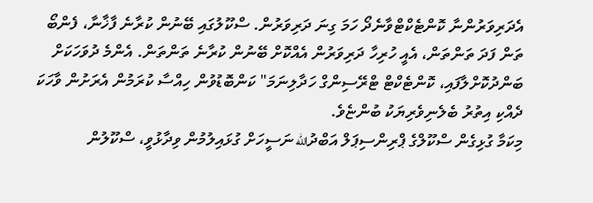އެދަރިވަރުންނާ ކޮންޓެކްޓްވާނެދޯ ހަމަ ގިނަ ދަރިވަރުން. ސްކޫލުގައި ބޭނުން ކުރާނެ ފާޚާނާ، ފެންބޯ ތަން ފަދަ ތަންތަން، އެއީ ހުރިހާ ދަރިވަރުން އެއްކޮށް ބޭނުން ކުރާނެ ތަންތަން. އެންމެ ދުވަހަކަށް ބަންދުކޮށްލާފައި، ކޮންޓެކްޓް ޓްރޭސިންގް ހަދާލިނަމަ" ކަންބޮޑުވުން ހިއްސާ ކުރަމުން އެރަށުން ވާހަކަ ދެއްކި އިތުރު ބެލެނިވެރިޔަކު ބުންޏެވެ.
މިކަމާ ގުޅިގެން ސްކޫލްގެ ޕްރިންސިޕަލް އަބްދުالله ނަސީހަށް ގުޅައިލުމުން ވިދާޅުވީ، ސްކޫލުން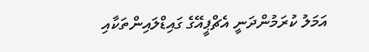އަމަލު ކުރަމުންދަނީ އެޗްޕީއޭގެ ގައިޑްލައިންތަކާއި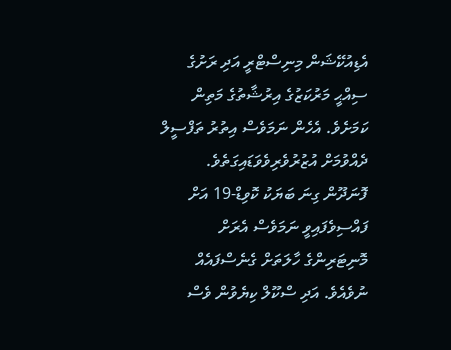އެޑިއުކޭޝަން މިނިސްޓްރީ އަދި ރަށުގެ ސިއްޙީ މަރުކަޒުގެ އިރުޝާތުގެ މަތިން ކަމަށެވެ. އެހެން ނަމަވެސް އިތުރު ތަފްސީލް ދެއްވުމަށް އުޒުރުވެރިވެވަޑައިގަތެވެ.
ފޮނަދޫން ގިނަ ބަޔަކު ކޮވިޑް-19 އަށް ފައްސިވެފައިވީ ނަމަވެސް އެރަށް މޮނިޓަރިންގެ ހާލަތަށް ގެނެސްފައެއް ނުވެއެވެ. އަދި ސްކޫލް ކިޔެވުން ވެސް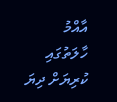އާއްމު ހާލަތުގައި ކުރިޔަށް ދިޔަ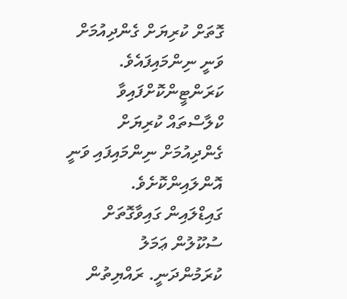ގޮތަށް ކުރިޔަށް ގެންދިއުމަށް ވަނީ ނިންމައިފައެވެ. ކަރަންޓީންކޮށްފައިވާ ކްލާސްތައް ކުރިޔަށް ގެންދިއުމަށް ނިންމައިފައި ވަނީ އޮންލައިންކޮށެވެ.
ގައިޑްލައިން ގައިވާގޮތަށް ސުކޫލުން ޢަމަލު ކުރަމުންދަނީ. ރައްޔިތުން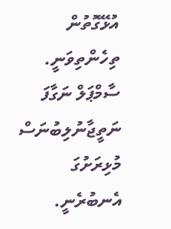އުޅޭގޮތުން ތިހެންތިވަނީ. ސާމްޕަލް ނަގާފަ ނަތީޖާނުލިބުނަސް މުޅިރަށުގަ އެނބުރެނީ.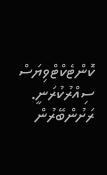ކޮންޓެކްޓްވިޔަސް ސިއްރުކުރަނީ. ރަށުންބޭރުން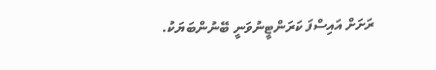ރަށަށް އައިސްފަ ކަރަންޓީނުވަނީ ބޭނުންބަޔަކު.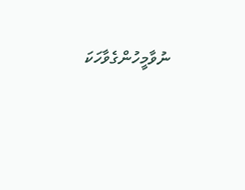ނުވާމީހުންގެވާހަކަ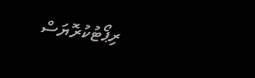ރިޕޯޓުކުރޮޔަސް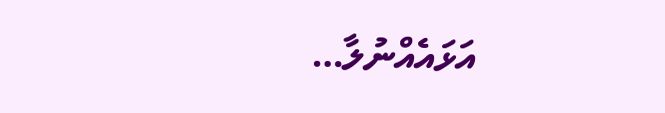އަޅައެއްނުލާ…